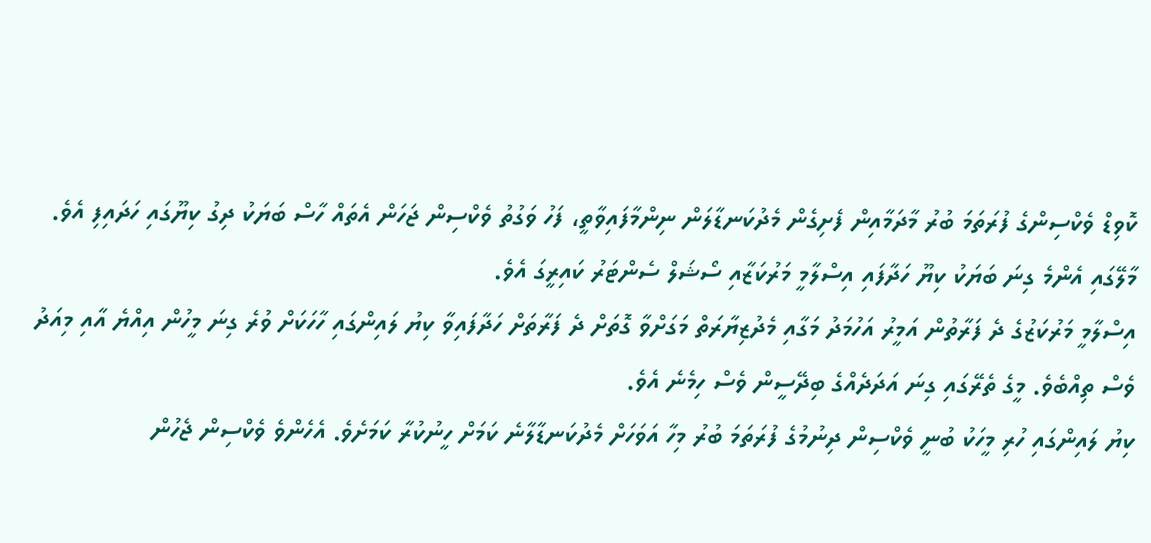ކޮވިޑް ވެކްސިންގެ ފުރަތަމަ ބުރު މާދަމާއިން ފެށިގެން މެދުކަނޑާލަން ނިންމާފައިވާތީ، ފަހު ވަގުތު ވެކްސިން ޖަހަން އެތައް ހާސް ބަޔަކު ދިގު ކިޔޫގައި ހަދައިފި އެވެ.
މާލޭގައި އެންމެ ގިނަ ބަޔަކު ކިޔޫ ހަދާފައި އިސްލާމީ މަރުކަޒާއި ސޯޝަލް ސެންޓަރު ކައިރީގަ އެވެ.
އިސްލާމީ މަރުކަޒުގެ ދެ ފަރާތުން އަމީރު އަހުމަދު މަގާއި މެދުޒިޔާރަތް މަގަށްވާ ގޮތަށް ދެ ފަރާތަށް ހަދާފައިވާ ކިޔު ލައިންގައި ހާހަކަށް ވުރެ ގިނަ މީހުން އިއްޔެ އާއި މިއަދު ވެސް ތިއްބެވެ. މީގެ ތެރޭގައި ގިނަ އަދަދެއްގެ ބިދޭސީން ވެސް ހިމެނެ އެވެ.
ކިޔު ލައިންގައި ހުރި މީހަކު ބުނީ ވެކްސިން ދިނުމުގެ ފުރަތަމަ ބުރު މިހާ އަވަހަށް މެދުކަނޑާލާނެ ކަމަށް ހީނުކުރާ ކަމަށެވެ. އެހެންވެ ވެކްސިން ޖެހުން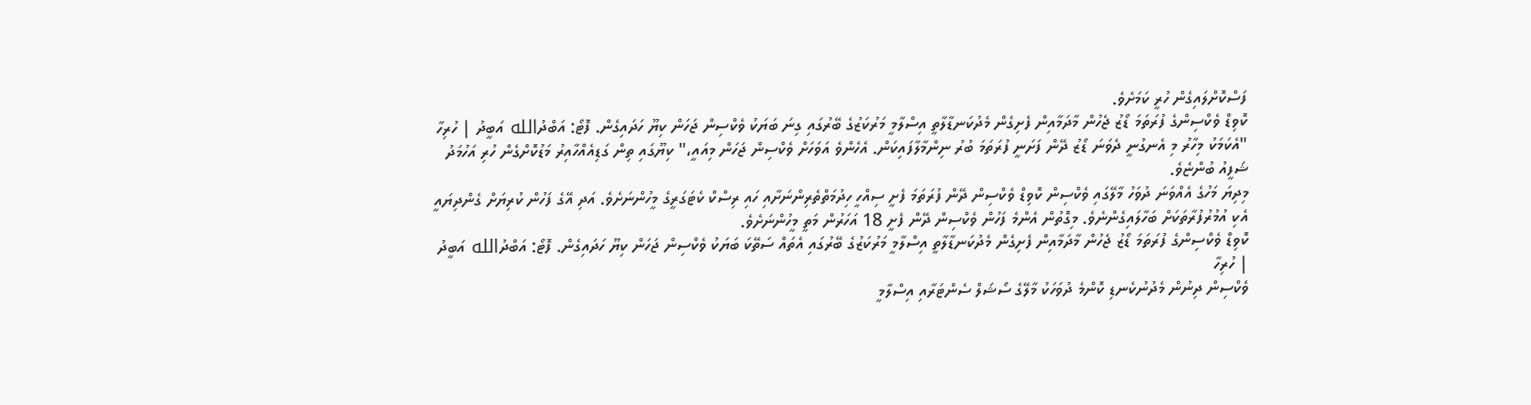ފަސްކޮށްލައިގެން ހުރީ ކަމަށެވެ.
ކޮވިޑް ވެކްސިންގެ ފުރަތަމަ ޑޯޒު ޖެހުން މާދަމާއިން ފެށިގެން މެދުކަނޑާލާތީ އިސްލާމީ މަރުކަޒުގެ ބޭރުގައި ގިނަ ބަޔަކު ވެކްސިން ޖަހަން ކިޔޫ ހަދައިގެން. ފޮޓޯ: އަބްދުالله އަބީދު | ހުރިހާ
"އެކަމަކު މިހާރު މި އެނގުނީ ދެވަނަ ޑޯޒު ދޭން ފަށަނީ ފުރަތަމަ ބުރު ނިންމާލާފައިކަން. އެހެންވެ އަވަހަށް ވެކްސިން ޖަހަން މިއައީ،" ކިޔޫގައި ތިން ގަޑިއެއްހާއިރު މަޑުކޮށްގެން ހުރި އަހުމަދު ޝަފީއު ބުންޏެވެ.
މިދިޔަ މަހުގެ އެއްވަނަ ދުވަހު މާލޭގައި ވެކްސިން ކޮވިޑް ވެކްސިން ދޭން ފުރަތަމަ ފެށީ ސިއްހީ ހިދުމަތްތެރިންނަށާއި ހައި ރިސްކް ކެޓަގަރީގެ މީހުންނަށެވެ. އަދި އޭގެ ފަހުން ކުރިޔަށް ގެންދިޔައީ އެކި އުމުރުފުރާތަކަށް ބަހާލައިގެންނެވެ. މިގޮތުން އެންމެ ފަހުން ވެކްސިން ދޭން ފެށީ 18 އަހަރުން މަތީ މީހުންނަށެވެ.
ކޮވިޑް ވެކްސިންގެ ފުރަތަމަ ޑޯޒު ޖެހުން މާދަމާއިން ފެށިގެން މެދުކަނޑާލާތީ އިސްލާމީ މަރުކަޒުގެ ބޭރުގައި އެތައް ސަތޭކަ ބަޔަކު ވެކްސިން ޖަހަން ކިޔޫ ހަދައިގެން. ފޮޓޯ: އަބްދުالله އަބީދު | ހުރިހާ
ވެކްސިން ދިނުން މެދުނުކެނޑި ކޮންމެ ދުވަހަކު މާލޭގެ ސޯޝަލް ސެންޓަރާއި އިސްލާމީ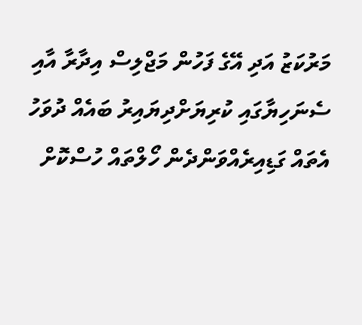މަރުކަޒު އަދި އޭގެ ފަހުން މަޖްލިސް އިދާރާ އާއި ސެނަހިޔާގައި ކުރިޔަށްދިޔައިރު ބައެއް ދުވަހު އެތައް ގަޑިއިރެއްވަންދެން ހޯލްތައް ހުސްކޮށް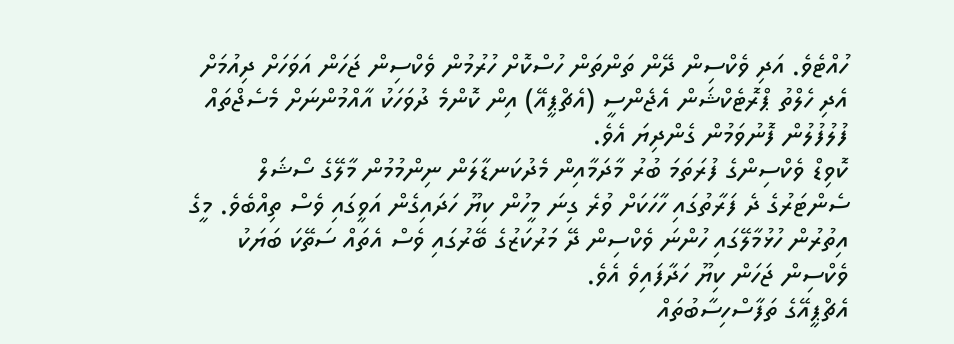ހުއްޓެވެ. އަދި ވެކްސިން ދޭން ތަންތަން ހުސްކޮށް ހުރުމުން ވެކްސިން ޖަހަން އަވަހަށް ދިއުމަށް އެދި ހެލްތު ޕްރޮޓެކްޝަން އެޖެންސީ (އެޗްޕީއޭ) އިން ކޮންމެ ދުވަހަކު އާއްމުންނަށް މެސެޖްތައް ފުލުފުލުން ފޮނުވަމުން ގެންދިޔަ އެވެ.
ކޮވިޑް ވެކްސިންގެ ފުރަތަމަ ބުރު މާދަމާއިން މެދުކަނޑާލަން ނިންމުމުން މާލޭގެ ސޯޝަލް ސެންޓަރުގެ ދެ ފަރާތުގައި ހާހަކަށް ވުރެ ގިނަ މީހުން ކިޔޫ ހަދައިގެން އަވީގައި ވެސް ތިއްބެވެ. މީގެ އިތުރުން ހުޅުމާލޭގައި ހުންނަ ވެކްސިން ދޭ މަރުކަޒުގެ ބޭރުގައި ވެސް އެތައް ސަތޭކަ ބަޔަކު ވެކްސިން ޖަހަން ކިޔޫ ހަދާފައިވެ އެވެ.
އެޗްޕީއޭގެ ތަފާސްހިސާބުތައް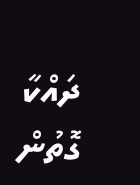ދައްކާ ގޮތުން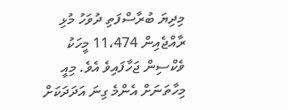މިދިޔަ ބުރާސްފަތި ދުވަހު މުޅި ރާއްޖެއިން 11،474 މީހަކު ވެކްސިން ޖަހާފައިވެ އެވެ. މިއީ މިހާތަނަށް އެންމެ ގިނަ އަދަދަކަށް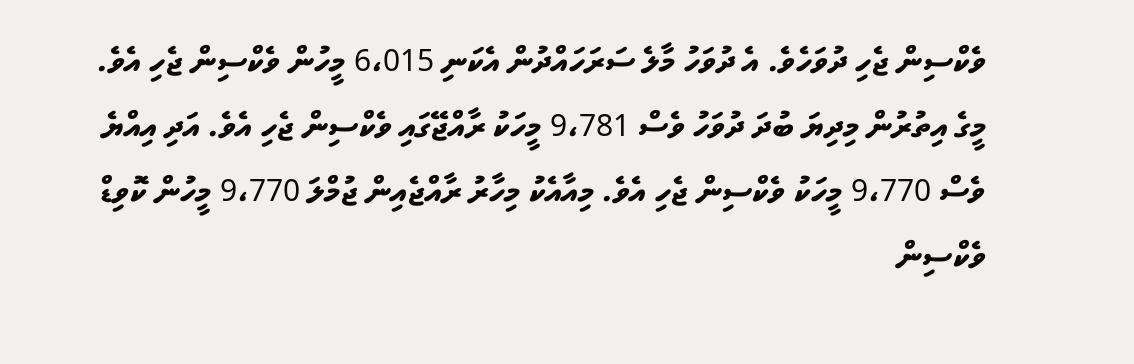ވެކްސިން ޖެހި ދުވަހެވެ. އެ ދުވަހު މާލެ ސަރަހައްދުން އެކަނި 6،015 މީހުން ވެކްސިން ޖެހި އެވެ. މީގެ އިތުރުން މިދިޔަ ބުދަ ދުވަހު ވެސް 9،781 މީހަކު ރާއްޖޭގައި ވެކްސިން ޖެހި އެވެ. އަދި އިއްޔެ ވެސް 9،770 މީހަކު ވެކްސިން ޖެހި އެވެ. މިއާއެކު މިހާރު ރާއްޖެއިން ޖުމްލަ 9،770 މީހުން ކޮވިޑް ވެކްސިން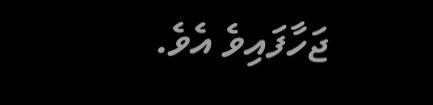ޖަހާފައިވެ އެވެ.